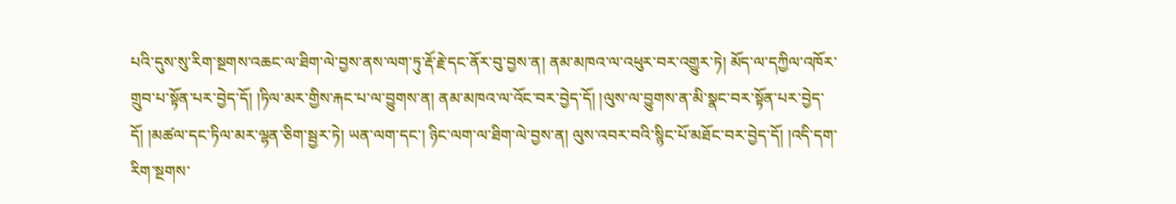པའི་དུས་སུ་རིག་སྔགས་འཆང་ལ་ཐིག་ལེ་བྱས་ནས་ལག་ཏུ་རྡོ་རྗེ་དང་ནོར་བུ་བྱས་ན། ནམ་མཁའ་ལ་འཕུར་བར་འགྱུར་ཏེ། མོད་ལ་དཀྱིལ་འཁོར་གྲུབ་པ་སྟོན་པར་བྱེད་དོ། །ཏིལ་མར་གྱིས་རྐང་པ་ལ་བྱུགས་ན། ནམ་མཁའ་ལ་འོང་བར་བྱེད་དོ། །ལུས་ལ་བྱུགས་ན་མི་སྣང་བར་སྟོན་པར་བྱེད་དོ། །མཚལ་དང་ཏིལ་མར་ལྷན་ཅིག་སྦྱར་ཏེ། ཡན་ལག་དང་། ཉིང་ལག་ལ་ཐིག་ལེ་བྱས་ན། ལུས་འབར་བའི་སྙིང་པོ་མཐོང་བར་བྱེད་དོ། །འདི་དག་རིག་སྔགས་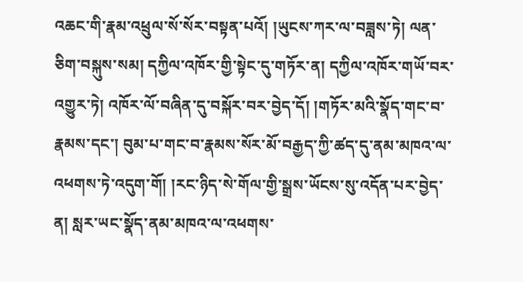འཆང་གི་རྣམ་འཕྲུལ་སོ་སོར་བསྟན་པའོ། །ཡུངས་ཀར་ལ་བཟླས་ཏེ། ལན་ཅིག་བསྐུས་སམ། དཀྱིལ་འཁོར་གྱི་སྟེང་དུ་གཏོར་ན། དཀྱིལ་འཁོར་གཡོ་བར་འགྱུར་ཏེ། འཁོར་ལོ་བཞིན་དུ་བསྐོར་བར་བྱེད་དོ། །གཏོར་མའི་སྣོད་གང་བ་རྣམས་དང་། བུམ་པ་གང་བ་རྣམས་སོར་མོ་བརྒྱད་ཀྱི་ཚད་དུ་ནམ་མཁའ་ལ་འཕགས་ཏེ་འདུག་གོ། །རང་ཉིད་སེ་གོལ་གྱི་སྒྲས་ཡོངས་སུ་འདོན་པར་བྱེད་ན། སླར་ཡང་སྣོད་ནམ་མཁའ་ལ་འཕགས་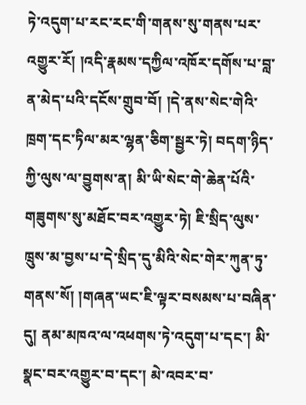ཏེ་འདུག་པ་རང་རང་གི་གནས་སུ་གནས་པར་འགྱུར་རོ། །འདི་རྣམས་དཀྱིལ་འཁོར་དགོས་པ་བླ་ན་མེད་པའི་དངོས་གྲུབ་བོ། །དེ་ནས་སེང་གེའི་ཁྲག་དང་ཏིལ་མར་ལྷན་ཅིག་སྦྱར་ཏེ། བདག་ཉིད་ཀྱི་ལུས་ལ་བྱུགས་ན། མི་ཡི་སེང་གེ་ཆེན་པོའི་གཟུགས་སུ་མཐོང་བར་འགྱུར་ཏེ། ཇི་སྲིད་ལུས་ཁྲུས་མ་བྱས་པ་དེ་སྲིད་དུ་མིའི་སེང་གེར་ཀུན་ཏུ་གནས་སོ། །གཞན་ཡང་ཇི་ལྟར་བསམས་པ་བཞིན་དུ། ནམ་མཁའ་ལ་འཕགས་ཏེ་འདུག་པ་དང་། མི་སྣང་བར་འགྱུར་བ་དང་། མེ་འབར་བ་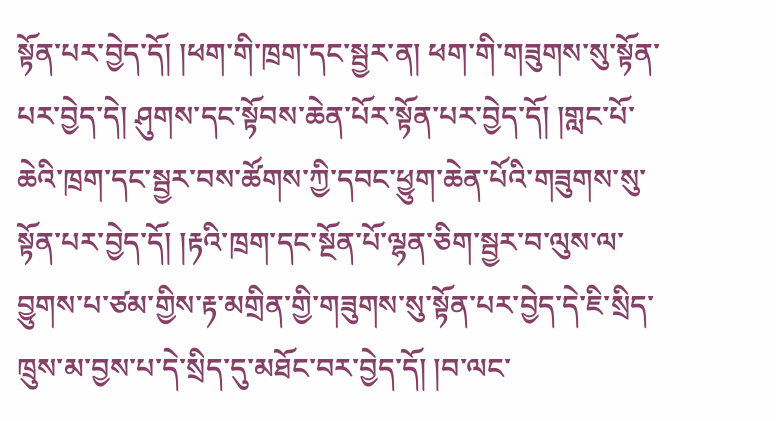སྟོན་པར་བྱེད་དོ། །ཕག་གི་ཁྲག་དང་སྦྱར་ན། ཕག་གི་གཟུགས་སུ་སྟོན་པར་བྱེད་དེ། ཤུགས་དང་སྟོབས་ཆེན་པོར་སྟོན་པར་བྱེད་དོ། །གླང་པོ་ཆེའི་ཁྲག་དང་སྦྱར་བས་ཚོགས་ཀྱི་དབང་ཕྱུག་ཆེན་པོའི་གཟུགས་སུ་སྟོན་པར་བྱེད་དོ། །རྟའི་ཁྲག་དང་སྔོན་པོ་ལྷན་ཅིག་སྦྱར་བ་ལུས་ལ་བྱུགས་པ་ཙམ་གྱིས་རྟ་མགྲིན་གྱི་གཟུགས་སུ་སྟོན་པར་བྱེད་དེ་ཇི་སྲིད་ཁྲུས་མ་བྱས་པ་དེ་སྲིད་དུ་མཐོང་བར་བྱེད་དོ། །བ་ལང་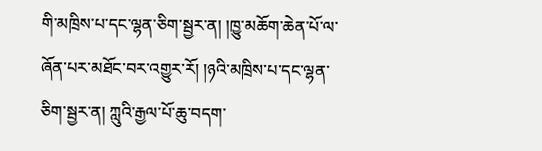གི་མཁྲིས་པ་དང་ལྷན་ཅིག་སྦྱར་ན། །ཁྱུ་མཆོག་ཆེན་པོ་ལ་ཞོན་པར་མཐོང་བར་འགྱུར་རོ། །ཉའི་མཁྲིས་པ་དང་ལྷན་ཅིག་སྦྱར་ན། ཀླུའི་རྒྱལ་པོ་ཆུ་བདག་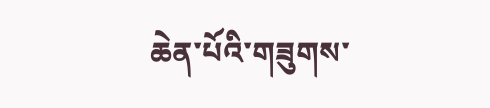ཆེན་པོའི་གཟུགས་